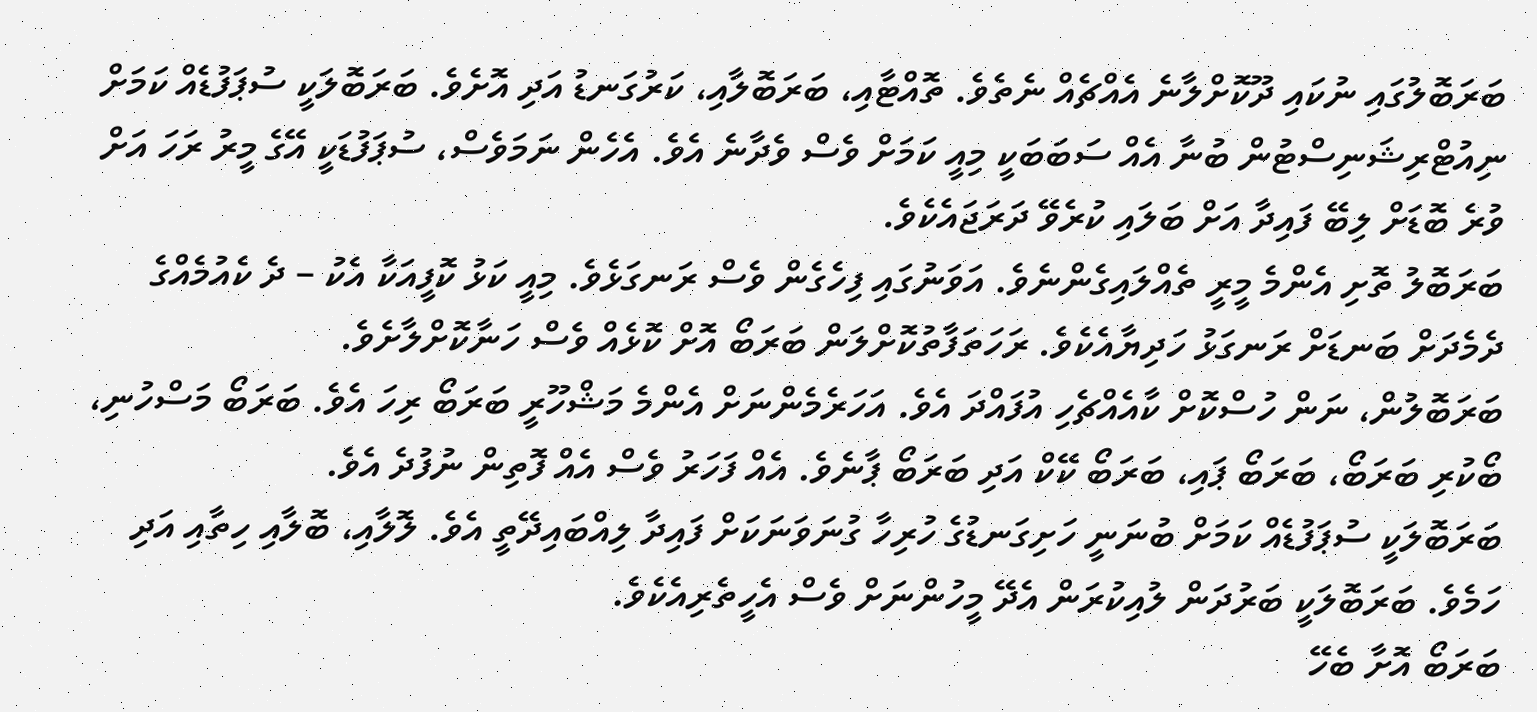ބަރަބޮލުގައި ނުކައި ދޫކޮށްލާނެ އެއްޗެއް ނެތެވެ. ތޮއްޓާއި، ބަރަބޮލާއި، ކަރުގަނޑު އަދި އޮށެވެ. ބަރަބޮލަކީ ސުޕަފުޑެއް ކަމަށް ނިއުޓްރިޝަނިސްޓުން ބުނާ އެއް ސަބަބަކީ މިއީ ކަމަށް ވެސް ވެދާނެ އެވެ. އެހެން ނަމަވެސް، ސުޕަފުޑަކީ އޭގެ މީރު ރަހަ އަށް ވުރެ ބޮޑަށް ލިބޭ ފައިދާ އަށް ބަލައި ކުރެވޭ ދަރަޖައެކެވެ.
ބަރަބޮލު ތޮށި އެންމެ މީރީ ތެއްލައިގެންނެވެ. އަވަނުގައި ފިހެގެން ވެސް ރަނގަޅެވެ. މިއީ ކަޅު ކޮފީއަކާ އެކު – ދެ ކެއުމެއްގެ ދެމެދަށް ބަނޑަށް ރަނގަޅު ހަދިޔާއެކެވެ. ރަހަތަފާތުކޮށްލަން ބަރަބޯ އޮށް ކޮޅެއް ވެސް ހަނާކޮށްލާށެވެ.
ބަރަބޮލުން، ނަން ހުސްކޮށް ކާއެއްޗެހި އުފައްދަ އެވެ. އަހަރެމެންނަށް އެންމެ މަޝްހޫރީ ބަރަބޯ ރިހަ އެވެ. ބަރަބޯ މަސްހުނި، ބޯކުރި ބަރަބޯ، ބަރަބޯ ޕައި، ބަރަބޯ ކޭކް އަދި ބަރަބޯ ޕާނެވެ. އެއް ފަހަރު ވެސް އެއް ފޮތިން ނުފުދެ އެވެ.
ބަރަބޮލަކީ ސުޕަފުޑެއް ކަމަށް ބުނަނީ ހަށިގަނޑުގެ ހުރިހާ ގުނަވަނަކަށް ފައިދާ ލިއްބައިދޭތީ އެވެ. ލޮލާއި، ބޮލާއި ހިތާއި އަދި ހަމެވެ. ބަރަބޮލަކީ ބަރުދަން ލުއިކުރަން އެދޭ މީހުންނަށް ވެސް އެހީތެރިއެކެވެ.
ބަރަބޯ އޮށާ ބެހޭ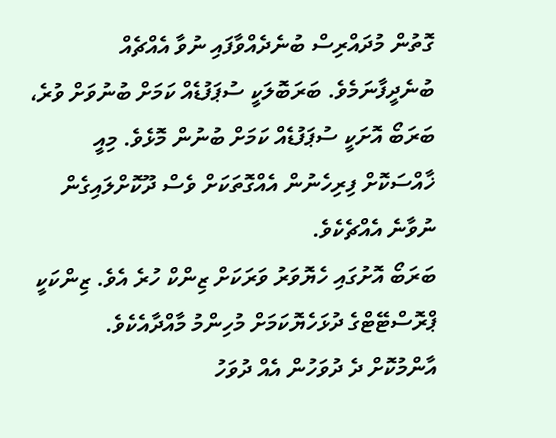ގޮތުން މުދައްރިސް ބުނެދެއްވާފައި ނުވާ އެއްޗެއް ބުނެދީފާނަމެވެ. ބަރަބޮލަކީ ސުޕަފުޑެއް ކަމަށް ބުނުވަށް ވުރެ، ބަރަބޯ އޮށަކީ ސުޕަފުޑެއް ކަމަށް ބުނުން މޮޅެވެ. މިއީ ޚާއްސަކޮށް ފިރިހެނުން އެއްގޮތަކަށް ވެސް ދޫކޮށްލައިގެން ނުވާނެ އެއްޗެކެވެ.
ބަރަބޯ އޮށުގައި ހެޔޮވަރު ވަރަކަށް ޒިންކް ހުރެ އެވެ. ޒިންކަކީ ޕްރޮސްޓޭޓްގެ ދުޅަހެޔޮކަމަށް މުހިންމު މާއްދާއެކެވެ. އާންމުކޮށް ދެ ދުވަހުން އެއް ދުވަހު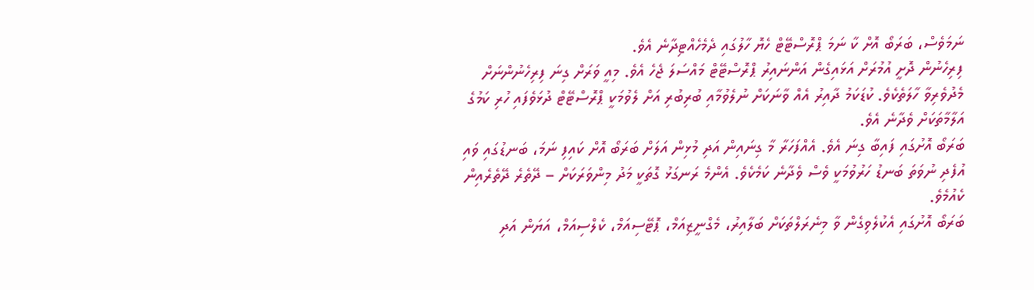ނަމަވެސް، ބަރަބޯ އޮށް ކާ ނަމަ ޕްރޮސްޓޭޓް ހެޔޮ ހާލުގައި ދެމެހެއްޓިދާނެ އެވެ.
ފިރިހެނުން ދޮށީ އުމުރަށް އަޅައިގެން އަންނައިރު ޕްރޮސްޓޭޓް މައްސަލަ ޖެހެ އެވެ. މިއީ ވަރަށް ގިނަ ފިރިހެނުންނަށް މެދުވެރިވާ ހާލަތެކެވެ. ކުޑަކަމު ދާއިރު އެއް ވާނަކަށް ނުލެވުމާއި ބުރިބުރި އަށް ލެވުމަކީ ޕްރޮސްޓޭޓް ދުޅަވެފައި ހުރި ކަމުގެ އަލާމާތަކަށް ވެދާނެ އެވެ.
ބަރަބޯ އޮށުގައި ފައިބާ ގިނަ އެވެ. އެއްފަހަރާ މާ ގިނައިން އަދި މުޅިން އަލަށް ބަރަބޯ އޮށް ކައިފި ނަމަ، ބަނޑުގައި ވައި އުފެދި ނުވަތަ ބަނޑު ހަރުވުމަކީ ވެސް ވެދާނެ ކަމެކެވެ. އެންމެ ރަނގަޅު ގޮތަކީ މަދު މިންވަރަކަށް – ދޭތެރެ ދޭތެރެއިން ކެއުމެވެ.
ބަރަބޯ އޮށުގައި އެކުލެވިގެން ވާ މިނެރަލްތަކަށް ބަލާއިރު، މެގްނީޒިއަމް، ޕޮޓޭސިއަމް، ކެލްސިއަމް، އަޔަން އަދި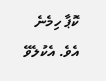ކޮޕާ ހިމެނެ އެވެ. އެކުލެވޭ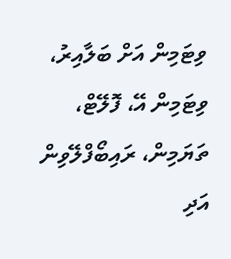ވިޓަމިން އަށް ބަލާއިރު، ވިޓަމިން އޭ، ފޮލޭޓް، ތަޔަމިން، ރައިބޯފްލޭވިން އަދި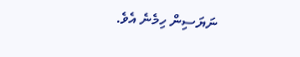ނަޔަސިން ހިމެނެ އެވެ.